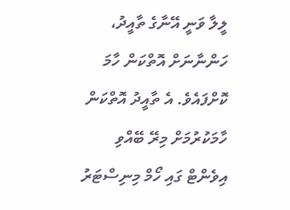ލީލާ ވަނީ އޭނާގެ ތާއީދު، ހަންނާނަށް އޮތްކަން ހާމަ ކޮށްފައެވެ. އެ ތާއީދު އޮތްކަން ހާމަކުރުމަށް މިރޭ ބޭއްވި އިވެންޓް ގައި ހޯމް މިނިސްޓަރު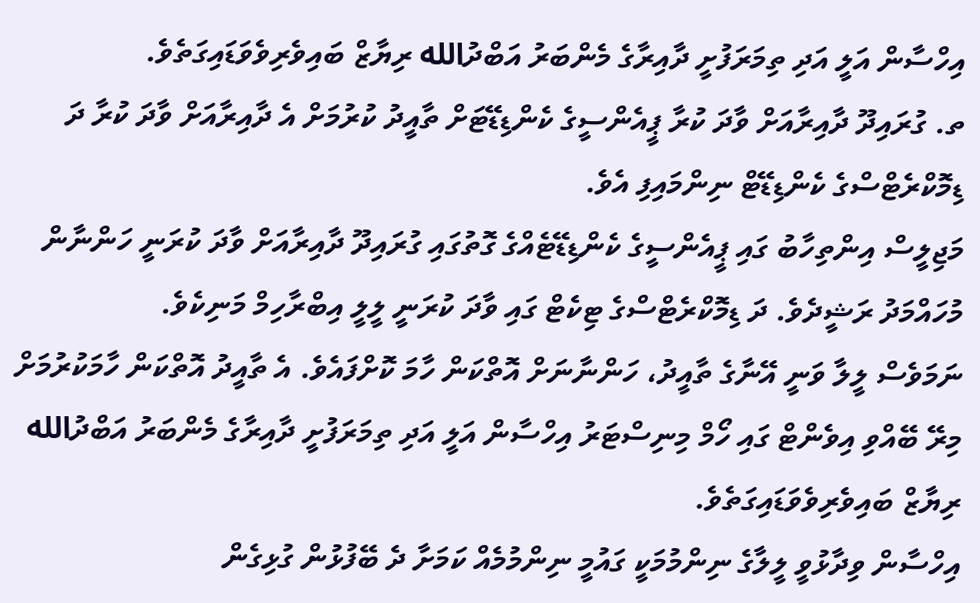އިހްސާން އަލީ އަދި ތިމަރަފުށީ ދާއިރާގެ މެންބަރު އަބްދުالله ރިޔާޒް ބައިވެރިވެވަޑައިގަތެވެ.
ތ. ގުރައިދޫ ދާއިރާއަށް ވާދަ ކުރާ ޕީއެންސީގެ ކެންޑިޑޭޓަށް ތާއީދު ކުރުމަށް އެ ދާއިރާއަށް ވާދަ ކުރާ ދަ ޑިމޮކްރެޓްސްގެ ކެންޑިޑޭޓް ނިންމައިފި އެވެ.
މަޖިލީސް އިންތިހާބު ގައި ޕީއެންސީގެ ކެންޑިޑޭޓެއްގެ ގޮތުގައި ގުރައިދޫ ދާއިރާއަށް ވާދަ ކުރަނީ ހަންނާން މުހައްމަދު ރަޝީދެވެ. ދަ ޑިމޮކްރެޓްސްގެ ޓިކެޓް ގައި ވާދަ ކުރަނީ ލީލީ އިބްރާހިމް މަނިކެވެ.
ނަމަވެސް ލީލާ ވަނީ އޭނާގެ ތާއީދު، ހަންނާނަށް އޮތްކަން ހާމަ ކޮށްފައެވެ. އެ ތާއީދު އޮތްކަން ހާމަކުރުމަށް މިރޭ ބޭއްވި އިވެންޓް ގައި ހޯމް މިނިސްޓަރު އިހްސާން އަލީ އަދި ތިމަރަފުށީ ދާއިރާގެ މެންބަރު އަބްދުالله ރިޔާޒް ބައިވެރިވެވަޑައިގަތެވެ.
އިހްސާން ވިދާޅުވީ ލީލާގެ ނިންމުމަކީ ގައުމީ ނިންމުމެއް ކަމަށާ ދެ ބޭފުޅުން ގުޅިގެން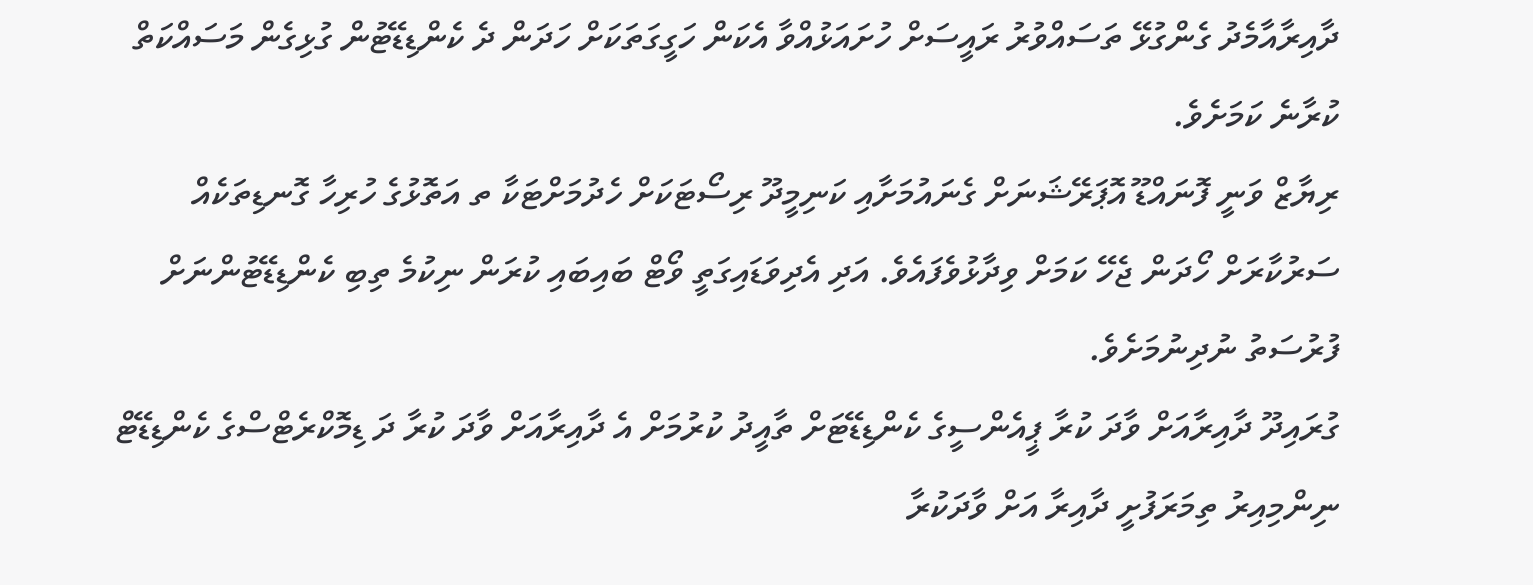ދާއިރާއާމެދު ގެންގުޅޭ ތަސައްވުރު ރައީސަށް ހުށައަޅުއްވާ އެކަން ހަގީގަތަކަށް ހަދަން ދެ ކެންޑިޑޭޓުން ގުޅިގެން މަސައްކަތް ކުރާނެ ކަމަށެވެ.
ރިޔާޒް ވަނީ ފޮނައްޑޫ އޮޕަރޭޝަނަށް ގެނައުމަށާއި ކަނިމީދޫ ރިސޯޓަކަށް ހެދުމަށްޓަކާ ތ އަތޮޅުގެ ހުރިހާ ގޮނޑިތަކެއް ސަރުކާރަށް ހޯދަން ޖެހޭ ކަމަށް ވިދާޅުވެފައެވެ. އަދި އެދިވަޑައިގަތީ ވޯޓް ބައިބައި ކުރަން ނިކުމެ ތިބި ކެންޑިޑޭޓުންނަށް ފުރުސަތު ނުދިނުމަށެވެ.
ގުރައިދޫ ދާއިރާއަށް ވާދަ ކުރާ ޕީއެންސީގެ ކެންޑިޑޭޓަށް ތާއީދު ކުރުމަށް އެ ދާއިރާއަށް ވާދަ ކުރާ ދަ ޑިމޮކްރެޓްސްގެ ކެންޑިޑޭޓް ނިންމިއިރު ތިމަރަފުށީ ދާއިރާ އަށް ވާދަކުރާ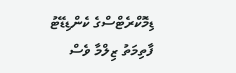ޑިމޮކްރެޓްސްގެ ކެންޑިޑޭޓު ފާތިމަތު ޒިލްމާ ވެސް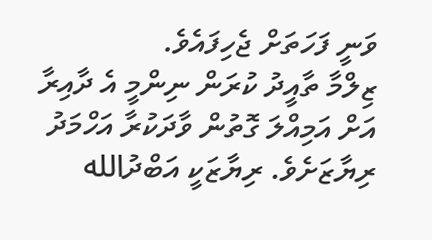ވަނީ ފަހަތަށް ޖެހިފައެވެ.
ޒިލްމާ ތާއީދު ކުރަން ނިންމީ އެ ދާއިރާ އަށް އަމިއްލަ ގޮތުން ވާދަކުރާ އަހްމަދު ރިޔާޒަށެވެ. ރިޔާޒަކީ އަބްދުالله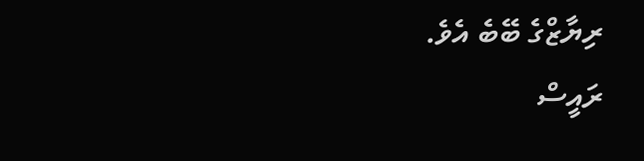ރިޔާޒްގެ ބޭބެ އެވެ.
ރައީސް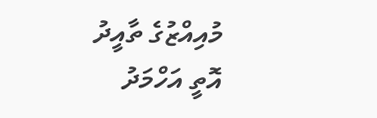މުއިއްޒުގެ ތާއީދު އޮތީ އަހްމަދު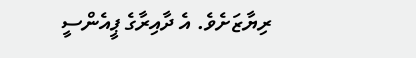ރިޔާޒަށެވެ. އެ ދާއިރާގެ ޕީއެންސީ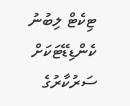ޓިކެޓް ލިބުނު ކެންޑިޑޭޓަކަށް ސަރުކާރުގެ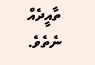ތާއީދެއް ނެތެވެ.